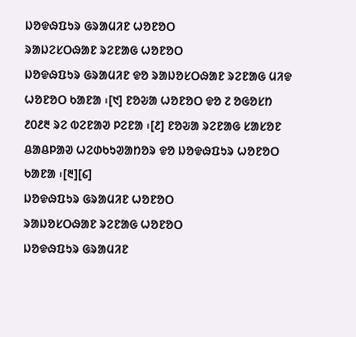ᱡᱚᱫᱷᱯᱩᱨ ᱜᱨᱟᱢᱤᱱ ᱦᱚᱱᱚᱛ
ᱨᱟᱡᱮᱥᱛᱷᱟᱱ ᱨᱮᱱᱟᱜ ᱦᱚᱱᱚᱛ
ᱡᱚᱫᱷᱯᱩᱨ ᱜᱨᱟᱢᱤᱱ ᱫᱚ ᱨᱟᱡᱚᱥᱛᱷᱟᱱ ᱨᱮᱱᱟᱜ ᱢᱤᱫ ᱦᱚᱱᱚᱛ ᱠᱟᱱᱟ ᱾[᱑] ᱱᱚᱶᱟ ᱦᱚᱱᱚᱛ ᱫᱚ ᱗ ᱚᱜᱚᱥᱴ ᱒᱐᱒᱓ ᱨᱮ ᱵᱮᱱᱟᱣ ᱞᱮᱱᱟ ᱾[᱒] ᱱᱚᱶᱟ ᱨᱮᱱᱟᱜ ᱥᱟᱥᱚᱱ ᱪᱟᱪᱞᱟᱣ ᱦᱮᱰᱠᱩᱣᱟᱴᱚᱨ ᱫᱚ ᱡᱚᱫᱷᱯᱩᱨ ᱦᱚᱱᱚᱛ ᱠᱟᱱᱟ ᱾[᱓][᱔]
ᱡᱚᱫᱷᱯᱩᱨ ᱜᱨᱟᱢᱤᱱ ᱦᱚᱱᱚᱛ
ᱨᱟᱡᱚᱥᱛᱷᱟᱱ ᱨᱮᱱᱟᱜ ᱦᱚᱱᱚᱛ
ᱡᱚᱫᱷᱯᱩᱨ ᱜᱨᱟᱢᱤᱱ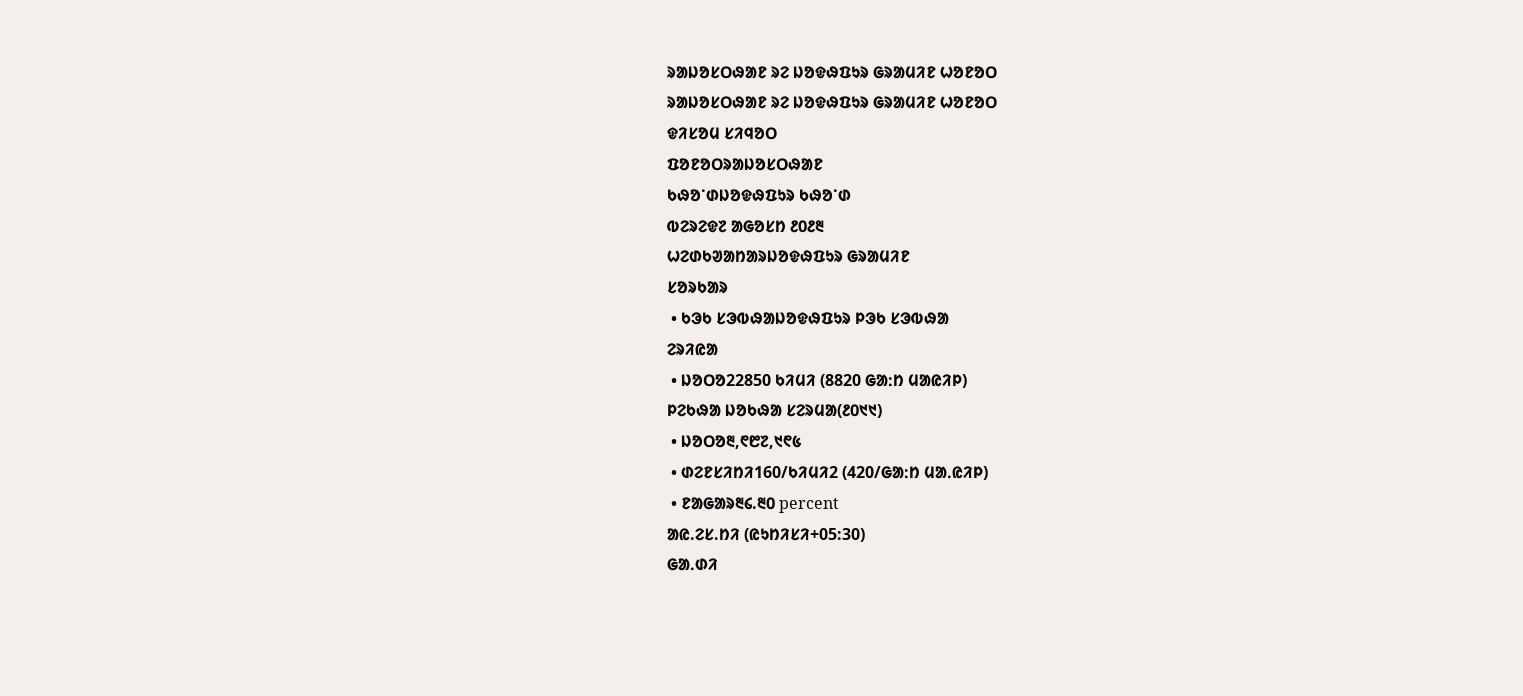ᱨᱟᱡᱚᱥᱛᱷᱟᱱ ᱨᱮ ᱡᱚᱫᱷᱯᱩᱨ ᱜᱨᱟᱢᱤᱱ ᱦᱚᱱᱚᱛ
ᱨᱟᱡᱚᱥᱛᱷᱟᱱ ᱨᱮ ᱡᱚᱫᱷᱯᱩᱨ ᱜᱨᱟᱢᱤᱱ ᱦᱚᱱᱚᱛ
ᱫᱤᱥᱚᱢ ᱥᱤᱧᱚᱛ
ᱯᱚᱱᱚᱛᱨᱟᱡᱚᱥᱛᱷᱟᱱ
ᱠᱷᱚᱸᱰᱡᱚᱫᱷᱯᱩᱨ ᱠᱷᱚᱸᱰ
ᱵᱮᱨᱮᱫ᱗ ᱟᱜᱚᱥᱴ ᱒᱐᱒᱓
ᱦᱮᱰᱠᱣᱟᱴᱟᱨᱡᱚᱫᱷᱯᱩᱨ ᱜᱨᱟᱢᱤᱱ
ᱥᱚᱨᱠᱟᱨ
 • ᱠᱳᱠ ᱥᱳᱵᱷᱟᱡᱚᱫᱷᱯᱩᱨ ᱞᱳᱠ ᱥᱳᱵᱷᱟ
ᱮᱨᱤᱭᱟ
 • ᱡᱚᱛᱚ22850 ᱠᱤᱢᱤ (8820 ᱜᱟᱺᱴ ᱢᱟᱭᱤᱞ)
ᱞᱮᱠᱷᱟ ᱡᱚᱠᱷᱟ ᱥᱮᱨᱢᱟ(᱒᱐᱑᱑)
 • ᱡᱚᱛᱚ᱓,᱖᱘᱗,᱑᱖᱕
 • ᱰᱮᱱᱥᱤᱴᱤ160/ᱠᱤᱢᱤ2 (420/ᱜᱟᱺᱴ ᱢᱟᱹᱭᱤᱞ)
 • ᱱᱟᱜᱟᱨ᱓᱔.᱓᱐ percent
ᱟᱭ.ᱮᱥ.ᱴᱤ (ᱭᱩᱴᱤᱥᱤ+05:30)
ᱜᱟᱹᱰᱤ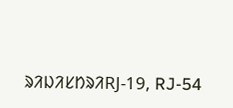ᱨᱤᱡᱤᱥᱴᱨᱤRJ-19, RJ-54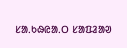ᱥᱟᱹᱠᱷᱭᱟᱹᱛ ᱥᱟᱯᱲᱟᱣ